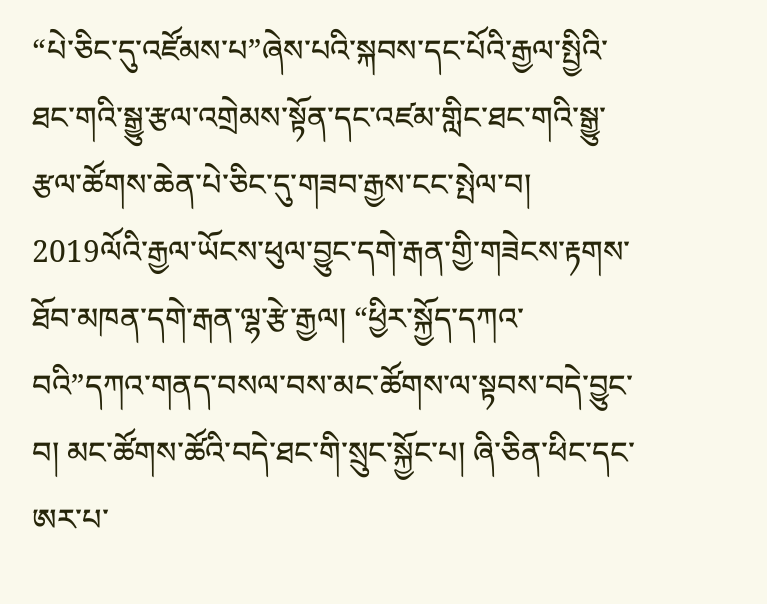“པེ་ཅིང་དུ་འཛོམས་པ”ཞེས་པའི་སྐབས་དང་པོའི་རྒྱལ་སྤྱིའི་ཐང་གའི་སྒྱུ་རྩལ་འགྲེམས་སྟོན་དང་འཛམ་གླིང་ཐང་གའི་སྒྱུ་རྩལ་ཚོགས་ཆེན་པེ་ཅིང་དུ་གཟབ་རྒྱས་ངང་སྤེལ་བ། 2019ལོའི་རྒྱལ་ཡོངས་ཕུལ་བྱུང་དགེ་རྒན་གྱི་གཟེངས་རྟགས་ཐོབ་མཁན་དགེ་རྒན་ལྷ་རྩེ་རྒྱལ། “ཕྱིར་སྐྱོད་དཀའ་བའི”དཀའ་གནད་བསལ་བས་མང་ཚོགས་ལ་སྟབས་བདེ་བྱུང་བ། མང་ཚོགས་ཚོའི་བདེ་ཐང་གི་སྲུང་སྐྱོང་པ། ཞི་ཅིན་ཕིང་དང་ཨར་པ་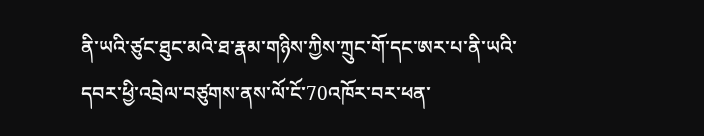ནི་ཡའི་ཙུང་ཐུང་མའེ་ཐ་རྣམ་གཉིས་ཀྱིས་ཀྲུང་གོ་དང་ཨར་པ་ནི་ཡའི་དབར་ཕྱི་འབྲེལ་བཙུགས་ནས་ལོ་ངོ་70འཁོར་བར་ཕན་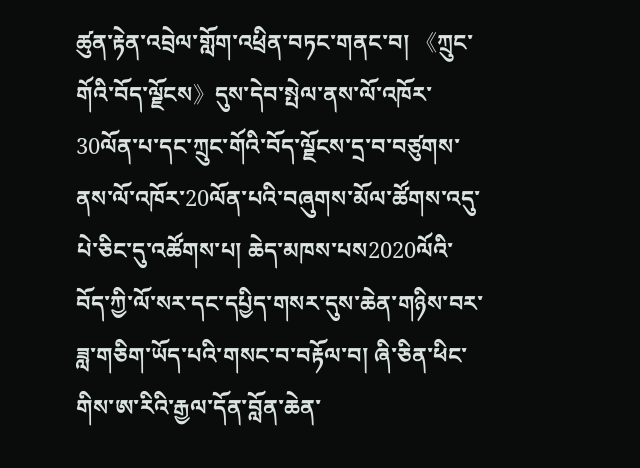ཚུན་རྟེན་འབྲེལ་གློག་འཕྲིན་བཏང་གནང་བ། 《ཀྲུང་གོའི་བོད་ལྗོངས》དུས་དེབ་སྤེལ་ནས་ལོ་འཁོར་30ལོན་པ་དང་ཀྲུང་གོའི་བོད་ལྗོངས་དྲ་བ་བཙུགས་ནས་ལོ་འཁོར་20ལོན་པའི་བཞུགས་མོལ་ཚོགས་འདུ་པེ་ཅིང་དུ་འཚོགས་པ། ཆེད་མཁས་པས2020ལོའི་བོད་ཀྱི་ལོ་སར་དང་དཔྱིད་གསར་དུས་ཆེན་གཉིས་བར་ཟླ་གཅིག་ཡོད་པའི་གསང་བ་བརྟོལ་བ། ཞི་ཅིན་ཕིང་གིས་ཨ་རིའི་རྒྱལ་དོན་བློན་ཆེན་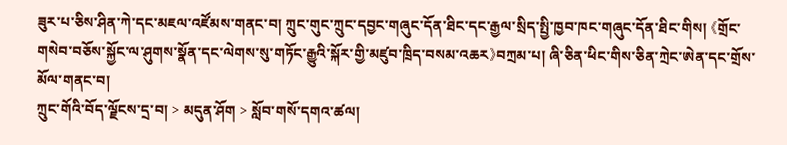ཟུར་པ་ཅིས་ཤིན་ཀེ་དང་མཇལ་འཛོམས་གནང་བ། ཀྲུང་གུང་ཀྲུང་དབྱང་གཞུང་དོན་ཐིང་དང་རྒྱལ་སྲིད་སྤྱི་ཁྱབ་ཁང་གཞུང་དོན་ཐིང་གིས། 《གྲོང་གསེབ་བཅོས་སྐྱོང་ལ་ཤུགས་སྣོན་དང་ལེགས་སུ་གཏོང་རྒྱུའི་སྐོར་གྱི་མཛུབ་ཁྲིད་བསམ་འཆར》བཀྲམ་པ། ཞི་ཅིན་ཕིང་གིས་ཅིན་ཀྲེང་ཨེན་དང་གྲོས་མོལ་གནང་བ།
ཀྲུང་གོའི་བོད་ལྗོངས་དྲ་བ། > མདུན་ཤོག > སློབ་གསོ་དགའ་ཚལ།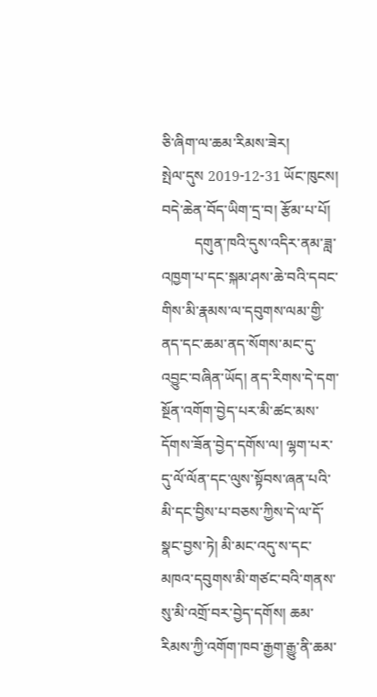ཅི་ཞིག་ལ་ཆམ་རིམས་ཟེར།
སྤེལ་དུས 2019-12-31 ཡོང་ཁུངས། བདེ་ཆེན་བོད་ཡིག་དྲ་བ། རྩོམ་པ་པོ།
         དགུན་ཁའི་དུས་འདིར་ནམ་ཟླ་འཁྱག་པ་དང་སྐམ་ཤས་ཆེ་བའི་དབང་གིས་མི་རྣམས་ལ་དབུགས་ལམ་གྱི་ནད་དང་ཆམ་ནད་སོགས་མང་དུ་འབྱུང་བཞིན་ཡོད། ནད་རིགས་དེ་དག་སྔོན་འགོག་བྱེད་པར་མི་ཚང་མས་དོགས་ཟོན་བྱེད་དགོས་ལ། ལྷག་པར་དུ་ལོ་ལོན་དང་ལུས་སྟོབས་ཞན་པའི་མི་དང་བྱིས་པ་བཅས་ཀྱིས་དེ་ལ་དོ་སྣང་བྱས་ཏེ། མི་མང་འདུ་ས་དང་མཁའ་དབུགས་མི་གཙང་བའི་གནས་སུ་མི་འགྲོ་བར་བྱེད་དགོས། ཆམ་རིམས་ཀྱི་འགོག་ཁབ་རྒྱག་རྒྱུ་ནི་ཆམ་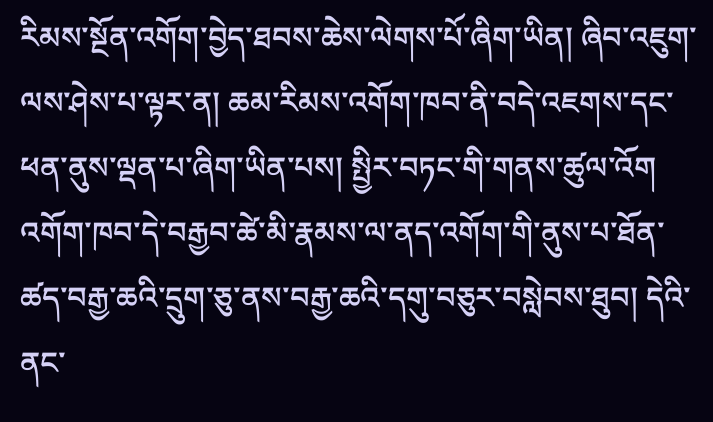རིམས་སྔོན་འགོག་བྱེད་ཐབས་ཆེས་ལེགས་པོ་ཞིག་ཡིན། ཞིབ་འཇུག་ལས་ཤེས་པ་ལྟར་ན། ཆམ་རིམས་འགོག་ཁབ་ནི་བདེ་འཇགས་དང་ཕན་ནུས་ལྡན་པ་ཞིག་ཡིན་པས། སྤྱིར་བཏང་གི་གནས་ཚུལ་འོག འགོག་ཁབ་དེ་བརྒྱབ་ཚེ་མི་རྣམས་ལ་ནད་འགོག་གི་ནུས་པ་ཐོན་ཚད་བརྒྱ་ཆའི་དྲུག་ཅུ་ནས་བརྒྱ་ཆའི་དགུ་བཅུར་བསླེབས་ཐུབ། དེའི་ནང་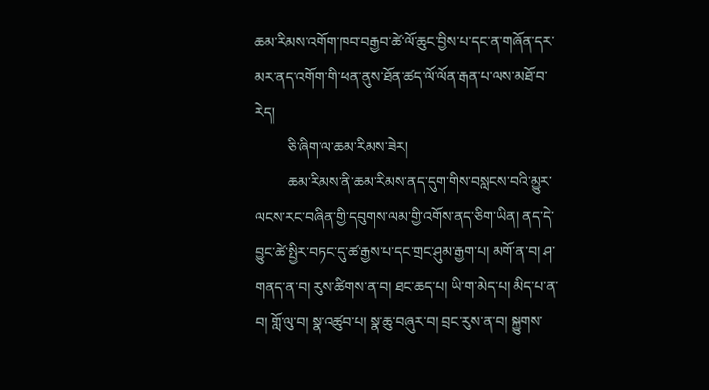ཆམ་རིམས་འགོག་ཁབ་བརྒྱབ་ཚེ་ལོ་ཆུང་བྱིས་པ་དང་ན་གཞོན་དར་མར་ནད་འགོག་གི་ཕན་ནུས་ཐོན་ཚད་ལོ་ལོན་རྒན་པ་ལས་མཐོ་བ་རེད།
         ཅི་ཞིག་ལ་ཆམ་རིམས་ཟེར།
         ཆམ་རིམས་ནི་ཆམ་རིམས་ནད་དུག་གིས་བསླངས་བའི་མྱུར་ལངས་རང་བཞིན་གྱི་དབུགས་ལམ་གྱི་འགོས་ནད་ཅིག་ཡིན། ནད་དེ་བྱུང་ཚེ་སྤྱིར་བཏང་དུ་ཚ་རྒྱས་པ་དང་གྲང་ཤུམ་རྒྱག་པ། མགོ་ན་བ། ཤ་གནད་ན་བ། རུས་ཚིགས་ན་བ། ཐང་ཆད་པ། ཡི་ག་མེད་པ། མིད་པ་ན་བ། གློ་ལུ་བ། སྣ་འཚུབ་པ། སྣ་ཆུ་བཞུར་བ། བྲང་རུས་ན་བ། སྐྱུགས་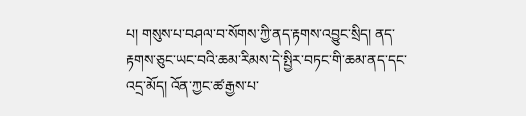པ། གསུས་པ་བཤལ་བ་སོགས་ཀྱི་ནད་རྟགས་འབྱུང་སྲིད། ནད་རྟགས་ཅུང་ཡང་བའི་ཆམ་རིམས་དེ་སྤྱིར་བཏང་གི་ཆམ་ནད་དང་འདྲ་མོད། འོན་ཀྱང་ཚ་རྒྱས་པ་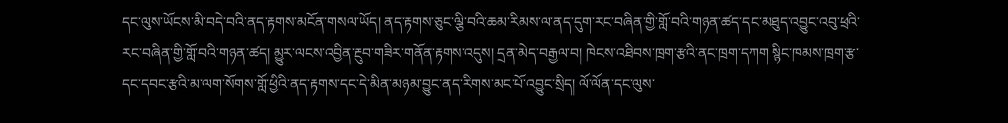དང་ལུས་ཡོངས་མི་བདེ་བའི་ནད་རྟགས་མངོན་གསལ་ཡོད། ནད་རྟགས་ཅུང་ལྕི་བའི་ཆམ་རིམས་ལ་ནད་དུག་རང་བཞིན་གྱི་གློ་བའི་གཉན་ཚད་དང་མཐུད་འབྱུང་འབུ་ཕྲའི་རང་བཞིན་གྱི་གློ་བའི་གཉན་ཚད། མྱུར་ལངས་འབྱིན་རྔུབ་གཟིར་གནོན་རྟགས་འདུས། དྲན་མེད་བརྒྱལ་བ། ཁེངས་འཐིབས་ཁྲག་རྩའི་ནང་ཁྲག་དཀག སྙིང་ཁམས་ཁྲག་རྩ་དང་དབང་རྩའི་མ་ལག་སོགས་གློ་ཕྱིའི་ནད་རྟགས་དང་དེ་མིན་མཉམ་བྱུང་ནད་རིགས་མང་པོ་འབྱུང་སྲིད། ལོ་ལོན་དང་ལུས་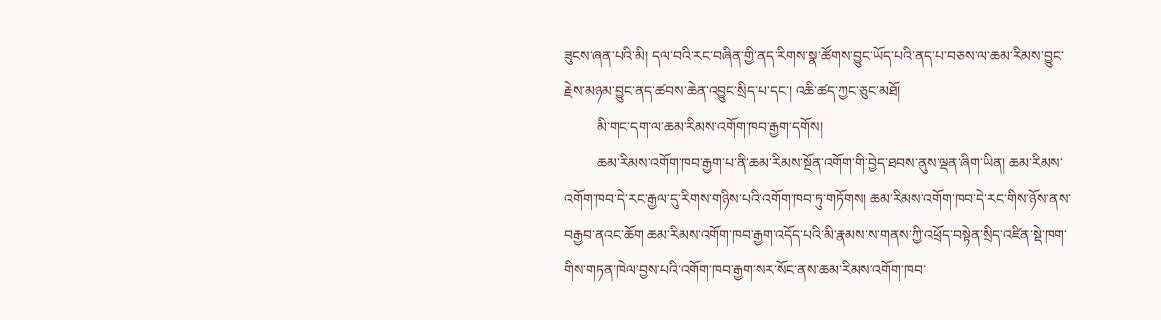ཟུངས་ཞན་པའི་མི། དལ་བའི་རང་བཞིན་གྱི་ནད་རིགས་སྣ་ཚོགས་བྱུང་ཡོད་པའི་ནད་པ་བཅས་ལ་ཆམ་རིམས་བྱུང་རྗེས་མཉམ་བྱུང་ནད་ཚབས་ཆེན་འབྱུང་སྲིད་པ་དང་། འཆི་ཚད་ཀྱང་ཅུང་མཐོ།
         མི་གང་དག་ལ་ཆམ་རིམས་འགོག་ཁབ་རྒྱག་དགོས།
         ཆམ་རིམས་འགོག་ཁབ་རྒྱག་པ་ནི་ཆམ་རིམས་སྔོན་འགོག་གི་བྱེད་ཐབས་ནུས་ལྡན་ཞིག་ཡིན། ཆམ་རིམས་འགོག་ཁབ་དེ་རང་རྒྱལ་དུ་རིགས་གཉིས་པའི་འགོག་ཁབ་ཏུ་གཏོགས། ཆམ་རིམས་འགོག་ཁབ་དེ་རང་གིས་ཉོས་ནས་བརྒྱབ་ནའང་ཆོག ཆམ་རིམས་འགོག་ཁབ་རྒྱག་འདོད་པའི་མི་རྣམས་ས་གནས་ཀྱི་འཕྲོད་བསྟེན་སྲིད་འཛིན་སྡེ་ཁག་གིས་གཏན་ཁེལ་བྱས་པའི་འགོག་ཁབ་རྒྱག་སར་སོང་ནས་ཆམ་རིམས་འགོག་ཁབ་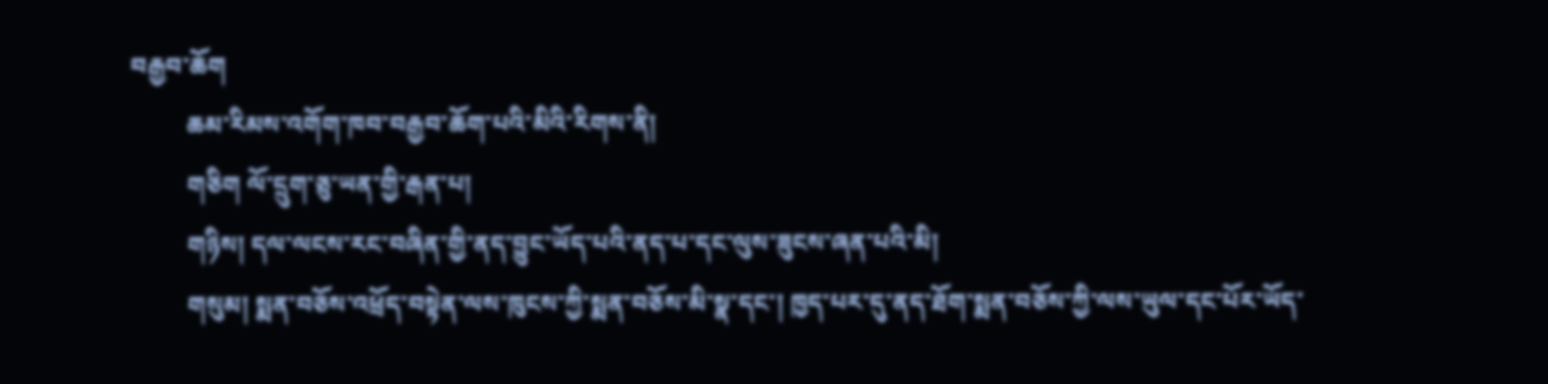བརྒྱབ་ཆོག
         ཆམ་རིམས་འགོག་ཁབ་བརྒྱབ་ཆོག་པའི་མིའི་རིགས་ནི།
         གཅིག ལོ་དྲུག་ཅུ་ཡན་གྱི་རྒན་པ།
         གཉིས། དལ་ལངས་རང་བཞིན་གྱི་ནད་བྱུང་ཡོད་པའི་ནད་པ་དང་ལུས་ཟུངས་ཞན་པའི་མི།
         གསུམ། སྨན་བཅོས་འཕྲོད་བསྟེན་ལས་ཁུངས་ཀྱི་སྨན་བཅོས་མི་སྣ་དང་། ཁྱད་པར་དུ་ནད་ཐོག་སྨན་བཅོས་ཀྱི་ལས་ཡུལ་དང་པོར་ཡོད་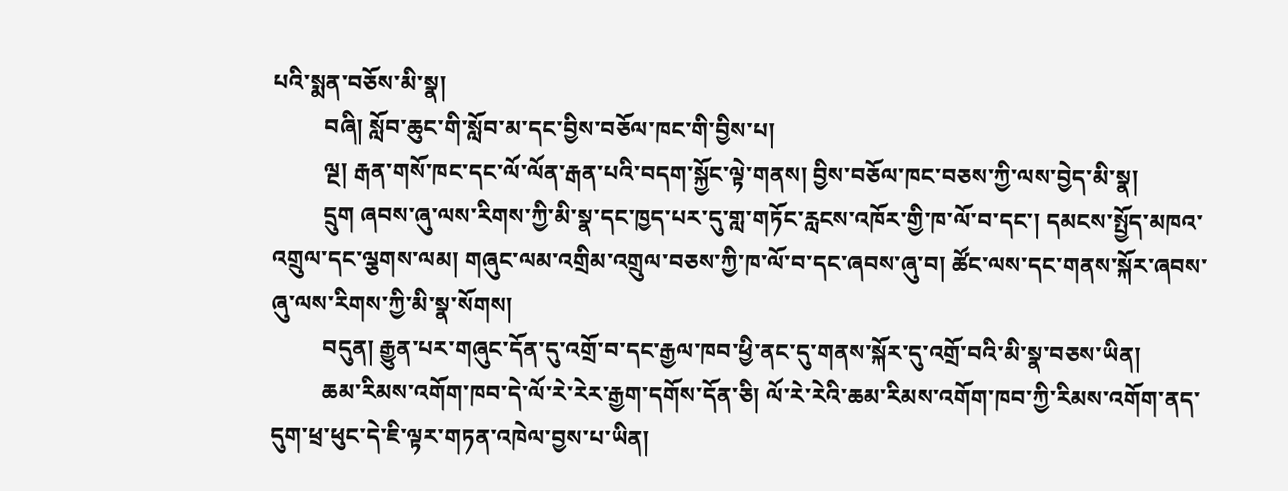པའི་སྨན་བཅོས་མི་སྣ།
         བཞི། སློབ་ཆུང་གི་སློབ་མ་དང་བྱིས་བཅོལ་ཁང་གི་བྱིས་པ།
         ལྔ། རྒན་གསོ་ཁང་དང་ལོ་ལོན་རྒན་པའི་བདག་སྐྱོང་ལྟེ་གནས། བྱིས་བཅོལ་ཁང་བཅས་ཀྱི་ལས་བྱེད་མི་སྣ།
         དྲུག ཞབས་ཞུ་ལས་རིགས་ཀྱི་མི་སྣ་དང་ཁྱད་པར་དུ་གླ་གཏོང་རླངས་འཁོར་གྱི་ཁ་ལོ་བ་དང་། དམངས་སྤྱོད་མཁའ་འགྲུལ་དང་ལྕགས་ལམ། གཞུང་ལམ་འགྲིམ་འགྲུལ་བཅས་ཀྱི་ཁ་ལོ་བ་དང་ཞབས་ཞུ་བ། ཚོང་ལས་དང་གནས་སྐོར་ཞབས་ཞུ་ལས་རིགས་ཀྱི་མི་སྣ་སོགས།
         བདུན། རྒྱུན་པར་གཞུང་དོན་དུ་འགྲོ་བ་དང་རྒྱལ་ཁབ་ཕྱི་ནང་དུ་གནས་སྐོར་དུ་འགྲོ་བའི་མི་སྣ་བཅས་ཡིན།
         ཆམ་རིམས་འགོག་ཁབ་དེ་ལོ་རེ་རེར་རྒྱག་དགོས་དོན་ཅི། ལོ་རེ་རེའི་ཆམ་རིམས་འགོག་ཁབ་ཀྱི་རིམས་འགོག་ནད་དུག་ཕྲ་ཕུང་དེ་ཇི་ལྟར་གཏན་འཁེལ་བྱས་པ་ཡིན།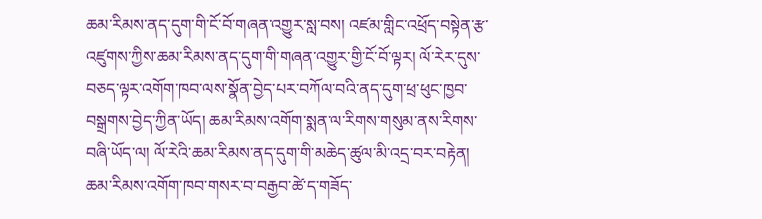ཆམ་རིམས་ནད་དུག་གི་ངོ་བོ་གཞན་འགྱུར་སླ་བས། འཛམ་གླིང་འཕྲོད་བསྟེན་རྩ་འཛུགས་ཀྱིས་ཆམ་རིམས་ནད་དུག་གི་གཞན་འགྱུར་གྱི་ངོ་བོ་ལྟར། ལོ་རེར་དུས་བཅད་ལྟར་འགོག་ཁབ་ལས་སྣོན་བྱེད་པར་བཀོལ་བའི་ནད་དུག་ཕྲ་ཕུང་ཁྱབ་བསྒྲགས་བྱེད་ཀྱིན་ཡོད། ཆམ་རིམས་འགོག་སྨན་ལ་རིགས་གསུམ་ནས་རིགས་བཞི་ཡོད་ལ། ལོ་རེའི་ཆམ་རིམས་ནད་དུག་གི་མཆེད་ཚུལ་མི་འདྲ་བར་བརྟེན། ཆམ་རིམས་འགོག་ཁབ་གསར་བ་བརྒྱབ་ཚེ་ད་གཟོད་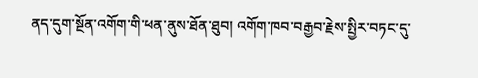ནད་དུག་སྔོན་འགོག་གི་ཕན་ནུས་ཐོན་ཐུབ། འགོག་ཁབ་བརྒྱབ་རྗེས་སྤྱིར་བཏང་དུ་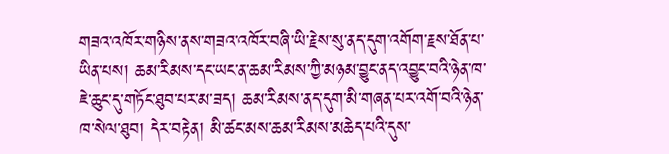གཟའ་འཁོར་གཉིས་ནས་གཟའ་འཁོར་བཞི་ཡི་རྗེས་སུ་ནད་དུག་འགོག་རྗས་ཐོན་པ་ཡིན་པས། ཆམ་རིམས་དང་ཡང་ན་ཆམ་རིམས་ཀྱི་མཉམ་བྱུང་ནད་འབྱུང་བའི་ཉེན་ཁ་ཇེ་ཆུང་དུ་གཏོང་ཐུབ་པར་མ་ཟད། ཆམ་རིམས་ནད་དུག་མི་གཞན་པར་འགོ་བའི་ཉེན་ཁ་སེལ་ཐུབ། དེར་བརྟེན། མི་ཚང་མས་ཆམ་རིམས་མཆེད་པའི་དུས་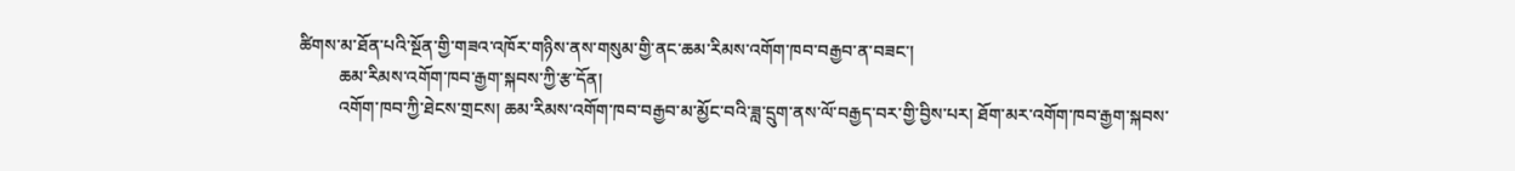ཚིགས་མ་ཐོན་པའི་སྔོན་གྱི་གཟའ་འཁོར་གཉིས་ནས་གསུམ་གྱི་ནང་ཆམ་རིམས་འགོག་ཁབ་བརྒྱབ་ན་བཟང་།
         ཆམ་རིམས་འགོག་ཁབ་རྒྱག་སྐབས་ཀྱི་རྩ་དོན།
         འགོག་ཁབ་ཀྱི་ཐེངས་གྲངས། ཆམ་རིམས་འགོག་ཁབ་བརྒྱབ་མ་མྱོང་བའི་ཟླ་དྲུག་ནས་ལོ་བརྒྱད་བར་གྱི་བྱིས་པར། ཐོག་མར་འགོག་ཁབ་རྒྱག་སྐབས་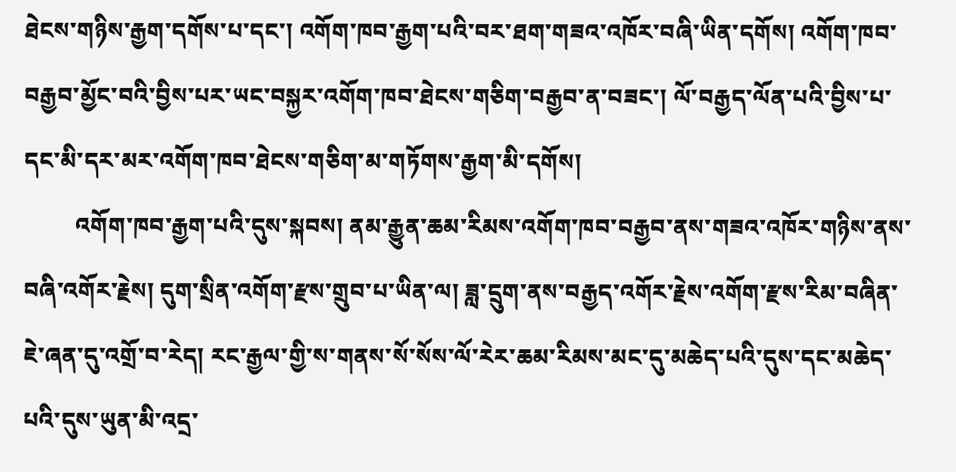ཐེངས་གཉིས་རྒྱག་དགོས་པ་དང་། འགོག་ཁབ་རྒྱག་པའི་བར་ཐག་གཟའ་འཁོར་བཞི་ཡིན་དགོས། འགོག་ཁབ་བརྒྱབ་མྱོང་བའི་བྱིས་པར་ཡང་བསྐྱར་འགོག་ཁབ་ཐེངས་གཅིག་བརྒྱབ་ན་བཟང་། ལོ་བརྒྱད་ལོན་པའི་བྱིས་པ་དང་མི་དར་མར་འགོག་ཁབ་ཐེངས་གཅིག་མ་གཏོགས་རྒྱག་མི་དགོས།
         འགོག་ཁབ་རྒྱག་པའི་དུས་སྐབས། ནམ་རྒྱུན་ཆམ་རིམས་འགོག་ཁབ་བརྒྱབ་ནས་གཟའ་འཁོར་གཉིས་ནས་བཞི་འགོར་རྗེས། དུག་སྲིན་འགོག་རྫས་གྲུབ་པ་ཡིན་ལ། ཟླ་དྲུག་ནས་བརྒྱད་འགོར་རྗེས་འགོག་རྫས་རིམ་བཞིན་ཇེ་ཞན་དུ་འགྲོ་བ་རེད། རང་རྒྱལ་གྱི་ས་གནས་སོ་སོས་ལོ་རེར་ཆམ་རིམས་མང་དུ་མཆེད་པའི་དུས་དང་མཆེད་པའི་དུས་ཡུན་མི་འདྲ་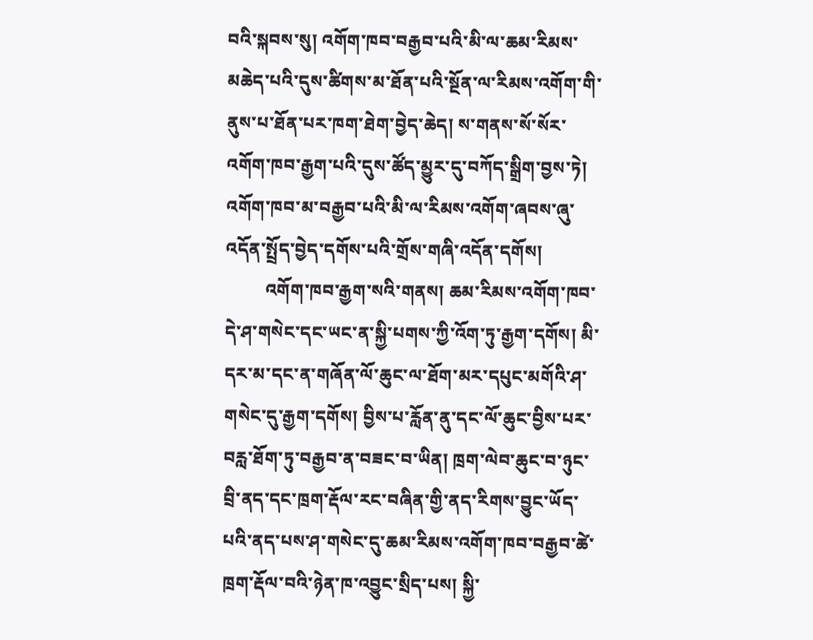བའི་སྐབས་སུ། འགོག་ཁབ་བརྒྱབ་པའི་མི་ལ་ཆམ་རིམས་མཆེད་པའི་དུས་ཚིགས་མ་ཐོན་པའི་སྔོན་ལ་རིམས་འགོག་གི་ནུས་པ་ཐོན་པར་ཁག་ཐེག་བྱེད་ཆེད། ས་གནས་སོ་སོར་འགོག་ཁབ་རྒྱག་པའི་དུས་ཚོད་མྱུར་དུ་བཀོད་སྒྲིག་བྱས་ཏེ། འགོག་ཁབ་མ་བརྒྱབ་པའི་མི་ལ་རིམས་འགོག་ཞབས་ཞུ་འདོན་སྤྲོད་བྱེད་དགོས་པའི་གྲོས་གཞི་འདོན་དགོས།
         འགོག་ཁབ་རྒྱག་སའི་གནས། ཆམ་རིམས་འགོག་ཁབ་དེ་ཤ་གསེང་དང་ཡང་ན་སྐྱི་པགས་ཀྱི་འོག་ཏུ་རྒྱག་དགོས། མི་དར་མ་དང་ན་གཞོན་ལོ་ཆུང་ལ་ཐོག་མར་དཔུང་མགོའི་ཤ་གསེང་དུ་རྒྱག་དགོས། བྱིས་པ་རློན་ནུ་དང་ལོ་ཆུང་བྱིས་པར་བརླ་ཐོག་ཏུ་བརྒྱབ་ན་བཟང་བ་ཡིན། ཁྲག་ལེབ་ཆུང་བ་ཉུང་བྲི་ནད་དང་ཁྲག་རྡོལ་རང་བཞིན་གྱི་ནད་རིགས་བྱུང་ཡོད་པའི་ནད་པས་ཤ་གསེང་དུ་ཆམ་རིམས་འགོག་ཁབ་བརྒྱབ་ཚེ་ཁྲག་རྡོལ་བའི་ཉེན་ཁ་འབྱུང་སྲིད་པས། སྐྱི་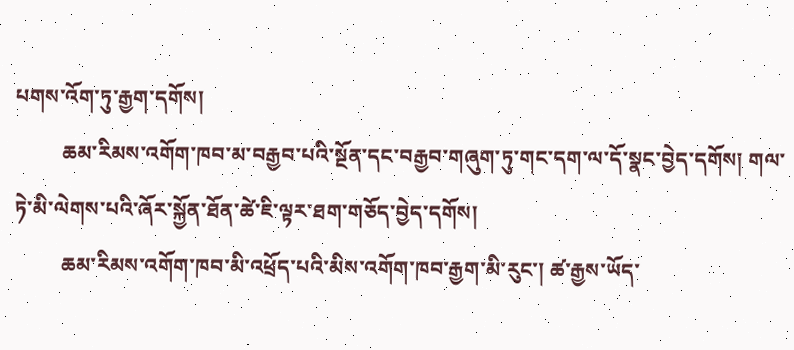པགས་འོག་ཏུ་རྒྱག་དགོས།
         ཆམ་རིམས་འགོག་ཁབ་མ་བརྒྱབ་པའི་སྔོན་དང་བརྒྱབ་གཞུག་ཏུ་གང་དག་ལ་དོ་སྣང་བྱེད་དགོས། གལ་ཏེ་མི་ལེགས་པའི་ཞོར་སྐྱོན་ཐོན་ཚེ་ཇི་ལྟར་ཐག་གཅོད་བྱེད་དགོས།
         ཆམ་རིམས་འགོག་ཁབ་མི་འཕྲོད་པའི་མིས་འགོག་ཁབ་རྒྱག་མི་རུང་། ཚ་རྒྱས་ཡོད་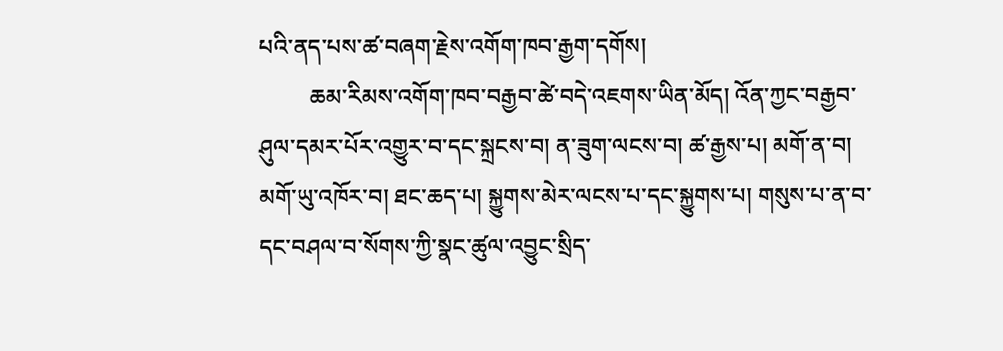པའི་ནད་པས་ཚ་བཞག་རྗེས་འགོག་ཁབ་རྒྱག་དགོས།
         ཆམ་རིམས་འགོག་ཁབ་བརྒྱབ་ཚེ་བདེ་འཇགས་ཡིན་མོད། འོན་ཀྱང་བརྒྱབ་ཤུལ་དམར་པོར་འགྱུར་བ་དང་སྐྲངས་བ། ན་ཟུག་ལངས་བ། ཚ་རྒྱས་པ། མགོ་ན་བ། མགོ་ཡུ་འཁོར་བ། ཐང་ཆད་པ། སྐྱུགས་མེར་ལངས་པ་དང་སྐྱུགས་པ། གསུས་པ་ན་བ་དང་བཤལ་བ་སོགས་ཀྱི་སྣང་ཚུལ་འབྱུང་སྲིད་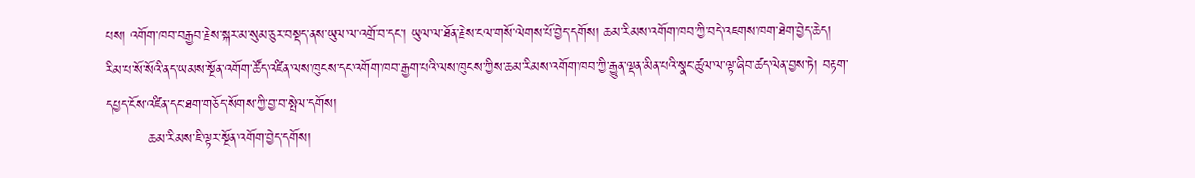པས། འགོག་ཁབ་བརྒྱབ་རྗེས་སྐར་མ་སུམ་ཅུར་བསྡད་ནས་ཡུལ་ལ་འགྲོ་བ་དང་། ཡུལ་ལ་ཐོན་རྗེས་ངལ་གསོ་ལེགས་པོ་བྱེད་དགོས། ཆམ་རིམས་འགོག་ཁབ་ཀྱི་བདེ་འཇགས་ཁག་ཐེག་བྱེད་ཆེད། རིམ་པ་སོ་སོའི་ནད་ཡམས་སྔོན་འགོག་ཚོད་འཛིན་ལས་ཁུངས་དང་འགོག་ཁབ་རྒྱག་པའི་ལས་ཁུངས་ཀྱིས་ཆམ་རིམས་འགོག་ཁབ་ཀྱི་རྒྱུན་ལྡན་མིན་པའི་སྣང་ཚུལ་ལ་ལྟ་ཞིབ་ཚད་ལེན་བྱས་ཏེ། བརྟག་དཔྱད་ངོས་འཛིན་དང་ཐག་གཅོད་སོགས་ཀྱི་བྱ་བ་སྤེལ་དགོས།
         ཆམ་རིམས་ཇི་ལྟར་སྔོན་འགོག་བྱེད་དགོས།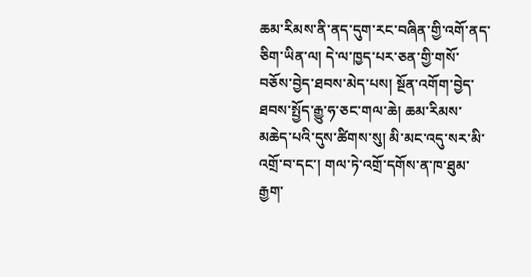ཆམ་རིམས་ནི་ནད་དུག་རང་བཞིན་གྱི་འགོ་ནད་ཅིག་ཡིན་ལ། དེ་ལ་ཁྱད་པར་ཅན་གྱི་གསོ་བཅོས་བྱེད་ཐབས་མེད་པས། སྔོན་འགོག་བྱེད་ཐབས་སྤྱོད་རྒྱུ་ཧ་ཅང་གལ་ཆེ། ཆམ་རིམས་མཆེད་པའི་དུས་ཚིགས་སུ། མི་མང་འདུ་སར་མི་འགྲོ་བ་དང་། གལ་ཏེ་འགྲོ་དགོས་ན་ཁ་ཐུམ་རྒྱག་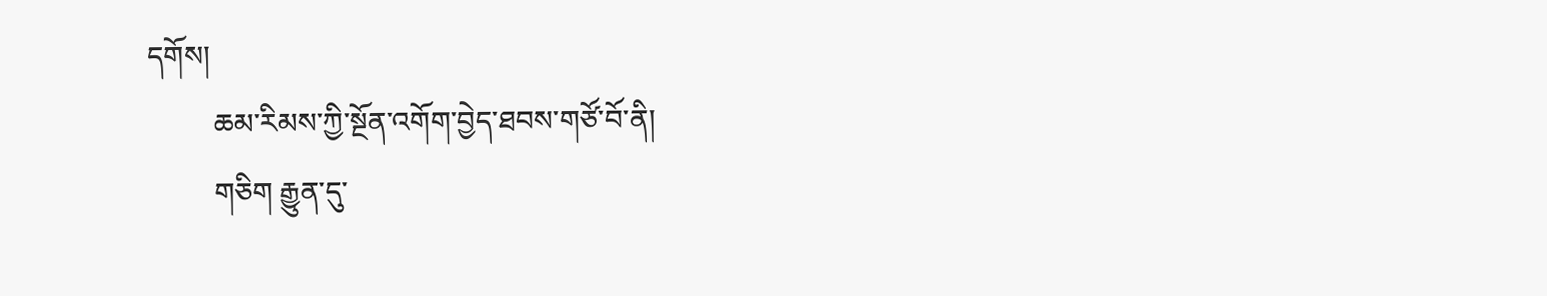དགོས།
         ཆམ་རིམས་ཀྱི་སྔོན་འགོག་བྱེད་ཐབས་གཙོ་བོ་ནི།
         གཅིག རྒྱུན་དུ་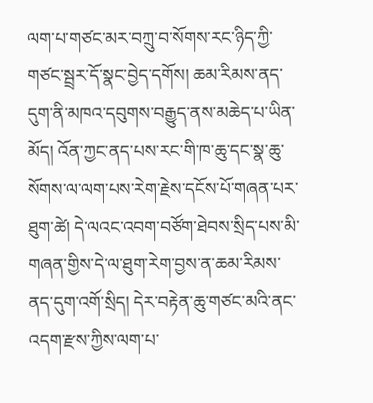ལག་པ་གཙང་མར་བཀྲུ་བ་སོགས་རང་ཉིད་ཀྱི་གཙང་སྦྲར་དོ་སྣང་བྱེད་དགོས། ཆམ་རིམས་ནད་དུག་ནི་མཁའ་དབུགས་བརྒྱུད་ནས་མཆེད་པ་ཡིན་མོད། འོན་ཀྱང་ནད་པས་རང་གི་ཁ་ཆུ་དང་སྣ་ཆུ་སོགས་ལ་ལག་པས་རེག་རྗེས་དངོས་པོ་གཞན་པར་ཐུག་ཚེ། དེ་ལའང་འབག་བཙོག་ཐེབས་སྲིད་པས་མི་གཞན་གྱིས་དེ་ལ་ཐུག་རེག་བྱས་ན་ཆམ་རིམས་ནད་དུག་འགོ་སྲིད། དེར་བརྟེན་ཆུ་གཙང་མའི་ནང་འདག་རྫས་ཀྱིས་ལག་པ་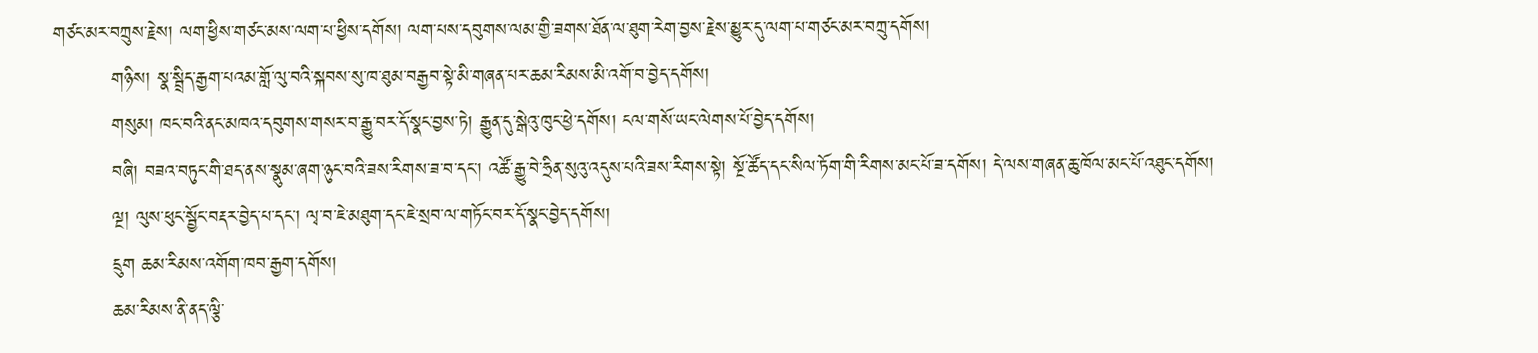གཙང་མར་བཀྲུས་རྗེས། ལག་ཕྱིས་གཙང་མས་ལག་པ་ཕྱིས་དགོས། ལག་པས་དབུགས་ལམ་གྱི་ཟགས་ཐོན་ལ་ཐུག་རེག་བྱས་རྗེས་མྱུར་དུ་ལག་པ་གཙང་མར་བཀྲུ་དགོས།
         གཉིས། སྣ་སྦྲིད་རྒྱག་པའམ་གློ་ལུ་བའི་སྐབས་སུ་ཁ་ཐུམ་བརྒྱབ་སྟེ་མི་གཞན་པར་ཆམ་རིམས་མི་འགོ་བ་བྱེད་དགོས།
         གསུམ། ཁང་བའི་ནང་མཁའ་དབུགས་གསར་བ་རྒྱུ་བར་དོ་སྣང་བྱས་ཏེ། རྒྱུན་དུ་སྒེའུ་ཁུང་ཕྱེ་དགོས། ངལ་གསོ་ཡང་ལེགས་པོ་བྱེད་དགོས།
         བཞི། བཟའ་བཏུང་གི་ཐད་ནས་སྣུམ་ཞག་ཉུང་བའི་ཟས་རིགས་ཟ་བ་དང་། འཚོ་རྒྱུ་བེ་ཧྲིན་སུའུ་འདུས་པའི་ཟས་རིགས་སྟེ། སྔོ་ཚོད་དང་སིལ་ཏོག་གི་རིགས་མང་པོ་ཟ་དགོས། དེ་ལས་གཞན་ཆུ་ཁོལ་མང་པོ་འཐུང་དགོས།
         ལྔ། ལུས་ཕུང་སྦྱོང་བརྡར་བྱེད་པ་དང་། ལྭ་བ་ཇེ་མཐུག་དང་ཇེ་སྲབ་ལ་གཏོང་བར་དོ་སྣང་བྱེད་དགོས།
         དྲུག ཆམ་རིམས་འགོག་ཁབ་རྒྱག་དགོས།
         ཆམ་རིམས་ནི་ནད་ལྕི་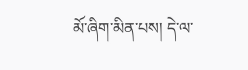མོ་ཞིག་མིན་པས། དེ་ལ་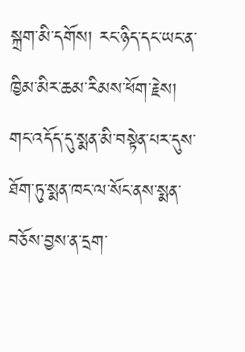སྐྲག་མི་དགོས། རང་ཉིད་དང་ཡང་ན་ཁྱིམ་མིར་ཆམ་རིམས་ཕོག་རྗེས། གང་འདོད་དུ་སྨན་མི་བསྟེན་པར་དུས་ཐོག་ཏུ་སྨན་ཁང་ལ་སོང་ནས་སྨན་བཅོས་བྱས་ན་དྲག་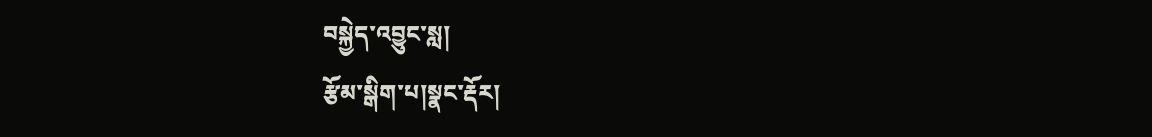བསྐྱེད་འབྱུང་སླ།
རྩོམ་སྒིག་པ།སྣང་རྡོར།